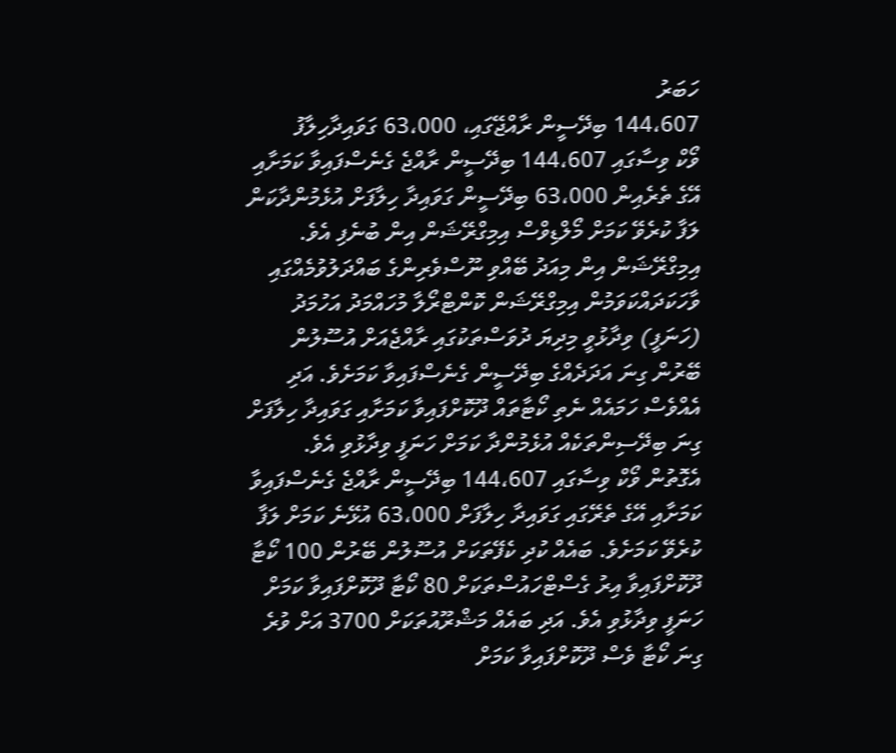ހަބަރު
144،607 ބިދޭސީން ރާއްޖޭގައި، 63،000 ގަވައިދާހިލާފު
ވޯކް ވިސާގައި 144،607 ބިދޭސީން ރާއްޖެ ގެނެސްފައިވާ ކަމަށާއި އޭގެ ތެރެއިން 63،000 ބިދޭސީން ގަވައިދާ ހިލާފަށް އުޅެމުންދާކަން ލަފާ ކުރެވޭ ކަމަށް މޯލްޑިވްސް އިމިގްރޭޝަން އިން ބުނެފި އެވެ.
އިމިގްރޭޝަން އިން މިއަދު ބޭއްވި ނޫސްވެރިންގެ ބައްދަލުވުމެއްގައި ވާހަކަދައްކަވަމުން އިމިގްރޭޝަން ކޮންޓްރޯލާ މުހައްމަދު އަހުމަދު
(ހަނަފީ) ވިދާޅުވީ މިދިޔަ ދުވަސްތަކުގައި ރާއްޖެއަށް އުސޫލުން ބޭރުން ގިނަ އަދަދެއްގެ ބިދޭސީން ގެނެސްފައިވާ ކަމަށެވެ. އަދި އެއްވެސް ހަމައެއް ނެތި ކޯޓާތައް ދޫކޮށްފައިވާ ކަމަށާއި ގަވައިދާ ހިލާފަށް ގިނަ ބިދޭސިންތަކެއް އުޅެމުންދާ ކަމަށް ހަނަފީ ވިދާޅުވި އެވެ.
އެގޮތުން ވޯކް ވިސާގައި 144،607 ބިދޭސީން ރާއްޖެ ގެނެސްފައިވާ ކަމަށާއި އޭގެ ތެރޭގައި ގަވައިދާ ހިލާފަށް 63،000 އުޅޭނެ ކަމަށް ލަފާ ކުރެވޭ ކަމަށެވެ. ބައެއް ކުދި ކެފޭތަކަށް އުސޫލުން ބޭރުން 100 ކޯޓާ ދޫކޮށްފައިވާ އިރު ގެސްޓްހައުސްތަކަށް 80 ކޯޓާ ދޫކޮށްފައިވާ ކަމަށް ހަނަފީ ވިދާޅުވި އެވެ. އަދި ބައެއް މަޝްރޫއުތަކަށް 3700 އަށް ވުރެ ގިނަ ކޯޓާ ވެސް ދޫކޮށްފައިވާ ކަމަށް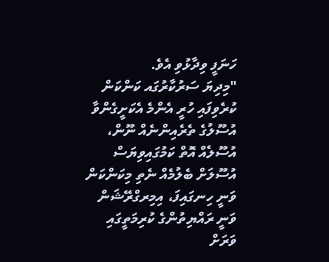ހަނަފީ ވިދާޅުވި އެވެ.
"މިދިޔަ ސަރުކާރުގައ ކަންކަން ކުރެވިފައި ހުރީ އެންމެ އެކަށީގެންވާ އުސޫލުގެ ތެރެއިންނެއް ނޫން، އުސޫލެއް އޮތް ކަމުގައިވިޔަސް އުސޫލަށް ބެލުމެއް ނެތި މިކަންކަން ވަނީ ހިނގައިފަ، އިމިރގްރޭޝަން ވަނީ ރައްޔިތުންގެ ކުރިމަތީގައި ވަރަށް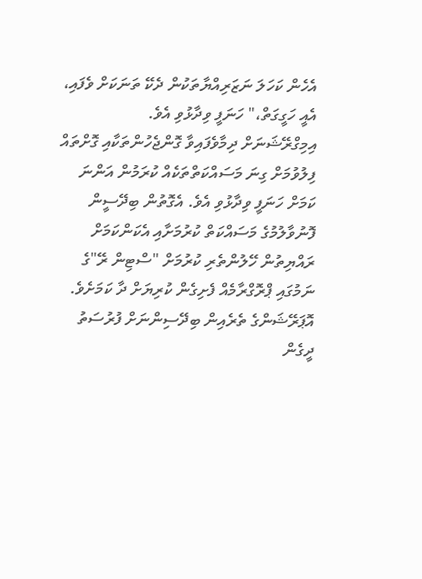އެހެން ކަހަލަ ނަޒަރިއްޔާތަކުން ދެކޭ ތަނަކަށް ވެފައި، އެއީ ހަގީގަތް،" ހަނަފީ ވިދާޅުވި އެވެ.
އިމިގްރޭޝަނަށް ދިމާވެފައިވާ ގޮންޖެހުންތަކާއި ގޮށްތައް ފިލުވުމަށް ގިނަ މަސައްކަތްތަކެއް ކުރަމުން އަންނަ ކަމަށް ހަނަފީ ވިދާޅުވި އެވެ. އެގޮތުން ބިދޭސީން ފޮނުވާލުމުގެ މަސައްކަތް ކުރުމަށާއި އެކަންކަމަށް ރައްޔިތުން ހޭލުންތެރި ކުރުމަށް "ސްޓިން ރޭ"ގެ ނަމުގައި ޕްރޮގްރާމެއް ފެށިގެން ކުރިޔަށް ދާ ކަމަށެވެ. އޮޕަރޭޝަންގެ ތެރެއިން ބިދޭސިންނަށް ފުރުސަތު ދީގެން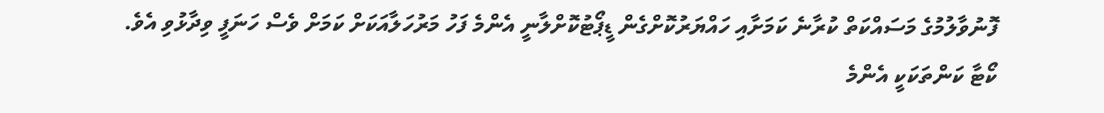ފޮނުވާލުމުގެ މަސައްކަތް ކުރާނެ ކަމަށާއި ހައްޔަރުކޮށްގެން ޑީޕޯޓުކޮށްލާނީ އެންމެ ފަހު މަރުހަލާއަކަށް ކަމަށް ވެސް ހަނަފީ ވިދާޅުވި އެވެ.
ކޯޓާ ކަންތަކަކީ އެންމެ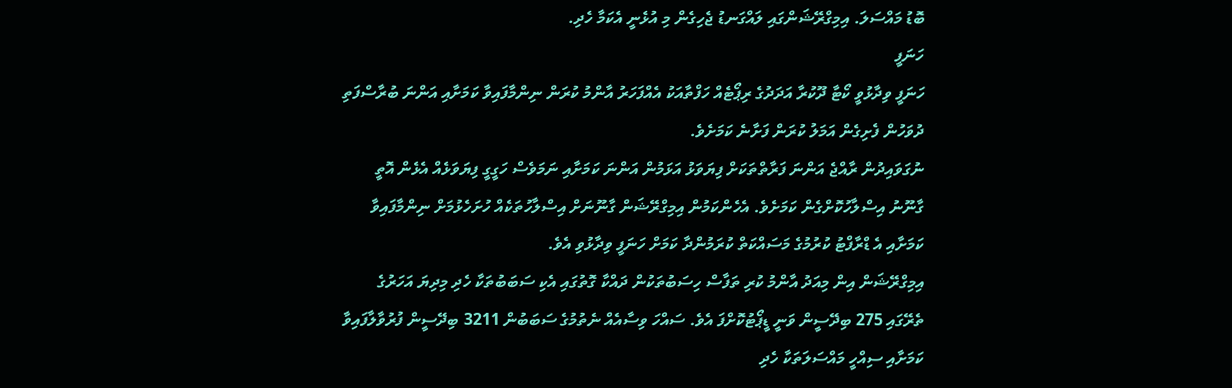ބޮޑު މައްސަލަ. އިމިގްރޭޝަންގައި ލައްގަނޑު ޖެހިގެން މި އުޅެނީ އެކަމާ ހެދި.
ހަނަފީ
ހަނަފީ ވިދާޅުވީ ކޯޓާ ދޫކުރާ އަދަދުގެ ރިޕޯޓެއް ހަފްތާއަކު އެއްފަހަރު އާންމު ކުރަން ނިންމާފައިވާ ކަމަށާއި އަންނަ ބުރާސްފަތި ދުވަހުން ފެށިގެން އަމަލު ކުރަން ފަށާނެ ކަމަށެވެ.
ނުގަވައިދުން ރާއްޖެ އަންނަ ފަރާތްތަކަށް ފިޔަވަޅު އަޅަމުން އަންނަ ކަމަށާއި ނަމަވެސް ހަގީގީ ފިޔަވަޅެއް އެޅެން އޮތީ ގާނޫނު އިސްލާހުކޮށްގެން ކަމަށެވެ. އެހެންކަމުން އިމިގްރޭޝަން ގާނޫނަށް އިސްލާހުތަކެއް ހުށަހެޅުމަށް ނިންމާފައިވާ ކަމަށާއި އެ ޑްރާފްޓު ކުރުމުގެ މަސައްކަތް ކުރަމުންދާ ކަމަށް ހަނަފީ ވިދާޅުވި އެވެ.
އިމިގްރޭޝަން އިން މިއަދު އާންމު ކުރި ތަފާސް ހިސަބުތަކުން ދައްކާ ގޮތުގައި އެކި ސަބަބުތަކާ ހެދި މިދިޔަ އަހަރުގެ ތެރޭގައި 275 ބިދޭސީން ވަނީ ޑީޕޯޓުކޮށްފަ އެވެ. ސައްހަ ވިސާއެއް ނެތުމުގެ ސަބަބުން 3211 ބިދޭސީން ފުރުވާލާފައިވާ ކަމަށާއި ސިއްހީ މައްސަލަތަކާ ހެދި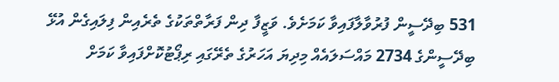531 ބިދޭސީން ފުރުވާލާފައިވާ ކަމަށެވެ. ވަޒީފާ ދިން ފަރާތްތަކުގެ ތެރެއިން ފިލައިގެން އުޅޭ ބިދޭސީންގެ 2734 މައްސަލައެއް މިދިޔަ އަހަރުގެ ތެރޭގައި ރިޕޯޓުކޮށްފައިވާ ކަމަށް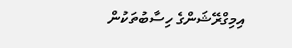އިމިގްރޭޝަންގެ ހިސާބުތަކުން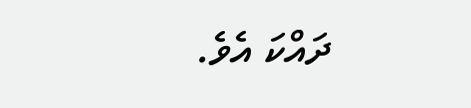ދައްކަ އެވެ.